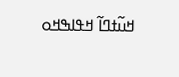ߞߎ߬ߙߣߊ߬ ߞߟߊߒߞߋ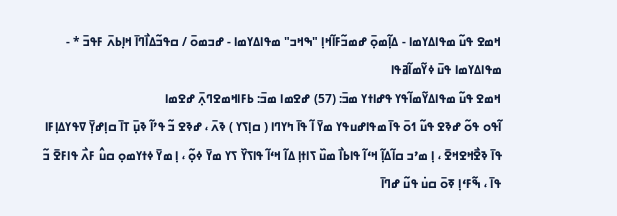ߞߘߐ ߟߎ߬ ߘߟߊߡߌߘߊ - ߡߊ߲߬ߘߋ߲߫ ߝߘߏ߬ߓߊ߬ߞߊ߲ "ߒߞߏ" ߘߟߊߡߌߘߊ - ߝߏߘߋ߫ / ߛߟߏ߬ߡߊ߯ߣߊ߫ ߞߊ߲ߕߍ߫ ߓߟߏ߫ * - ߘߟߊߡߌߘߊ ߟߎ߫ ߦߌ߬ߘߊ߬ߥߟߊ
ߞߘߐ ߟߎ߬ ߘߟߊߡߌ߬ߘߊ߬ߟߌ ߟߝߊߙߌ ߘߏ߫: (57) ߝߐߘߊ ߘߏ߫: ߕߓߊߞߘߐߣߍ߲߫ ߝߐߘߊ
ߊ߬ߟߋ ߟߋ߬ ߝߢߐ ߟߎ߬ ߗߋ߫ ߟߊ߫ ߘߟߊߝߎߟߌ ߘߌ߫ ߊ߬ ߟߊ߫ ߤߌߣߊ ( ߛߊ߲ߖߌ ) ߢߍ߫ ، ߝߢߐ ߏ߬ ߟߴߊ߬ ߢߎ߲߫ ߠߊ߫ ߛߊ߲ߝߌ߲߫ ߜߟߌߡߊ߲ߓߊ ߟߊ߫ ߢߐ߯ߞߐߞߐ߫ ، ߊ߲ ߘߴߏ ߛߊ߬ߡߊ߲߬ ߞߵߊ߬ ߟߊߕߊ߯ ߘߎ߰ ߖߊߙߊ߲ ߡߊ߬ ߞߵߊ߬ ߟߊߖߌ߰ ߖߌ ߘߌ߫ ߦߋ߲߬ ، ߊ߲ ߘߌ߫ ߦߙߌߘߋ߲ ߛߎ߮ ߓߍ߯ ߟߊߓߐ߫ ߏ߬ ߟߊ߫ ، ߒ߬ߓߵߊ߲ ߧߋ߫ ߛߎ߭ ߟߎ߬ ߝߣߊ߫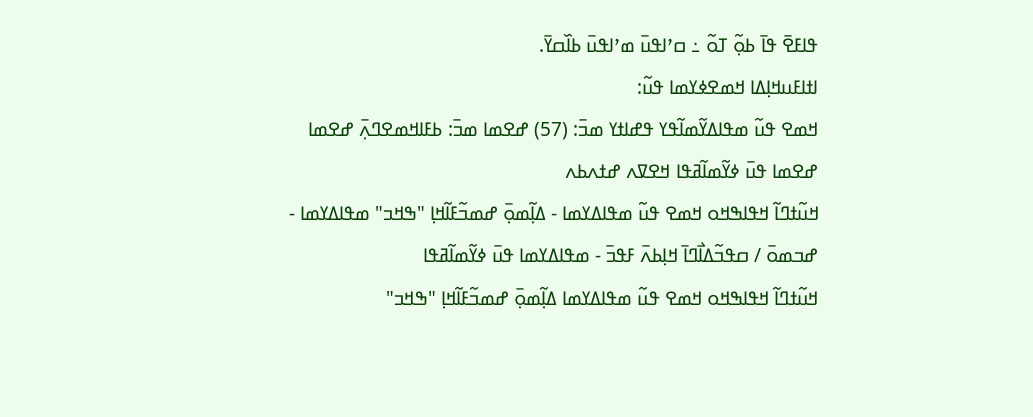ߟߊߓߐ߫ ߟߊ߫ ߕߋ߲߬ ߠߋ߬ ߸ ߛߴߊߟߎ߫ ߘߴߊߟߎ߫ ߕߊ߰ߛߌ߫.
ߊߙߊߓߎߞߊ߲ߡߊ ߞߘߐߦߌߘߊ ߟߎ߬:
ߞߘߐ ߟߎ߬ ߘߟߊߡߌ߬ߘߊ߬ߟߌ ߟߝߊߙߌ ߘߏ߫: (57) ߝߐߘߊ ߘߏ߫: ߕߓߊߞߘߐߣߍ߲߫ ߝߐߘߊ
ߝߐߘߊ ߟߎ߫ ߦߌ߬ߘߊ߬ߥߟߊ ߞߐߜߍ ߝߙߍߕߍ
ߞߎ߬ߙߣߊ߬ ߞߟߊߒߞߋ ߞߘߐ ߟߎ߬ ߘߟߊߡߌߘߊ - ߡߊ߲߬ߘߋ߲߫ ߝߘߏ߬ߓߊ߬ߞߊ߲ "ߒߞߏ" ߘߟߊߡߌߘߊ - ߝߏߘߋ߫ / ߛߟߏ߬ߡߊ߯ߣߊ߫ ߞߊ߲ߕߍ߫ ߓߟߏ߫ - ߘߟߊߡߌߘߊ ߟߎ߫ ߦߌ߬ߘߊ߬ߥߟߊ
ߞߎ߬ߙߣߊ߬ ߞߟߊߒߞߋ ߞߘߐ ߟߎ߬ ߘߟߊߡߌߘߊ ߡߊ߲߬ߘߋ߲߫ ߝߘߏ߬ߓߊ߬ߞߊ߲ "ߒߞߏ"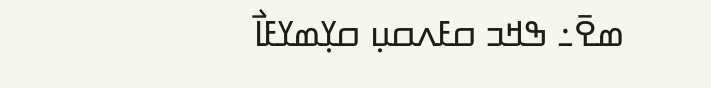ߘߐ߫߸ ߒߞߏ ߛߓߍߛߎ߲ ߛߌ߲ߘߌߓߊ߯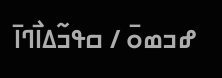ߝߏߘߋ߫ / ߛߟߏ߬ߡߊ߯ߣߊ߫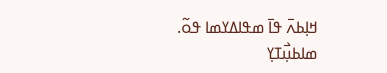ߞߊ߲ߕߍ߫ ߟߊ߫ ߘߟߊߡߌߘߊ ߟߋ߬.
ߘߊߕߎ߲߯ߠߌ߲